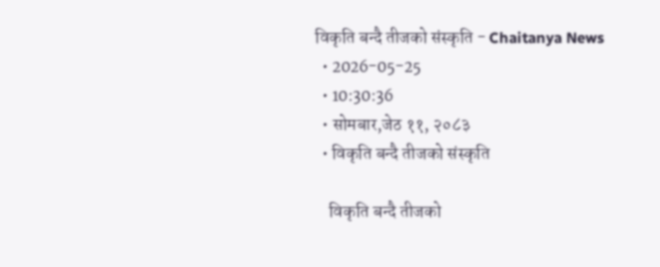विकृति बन्दै तीजको संस्कृति - Chaitanya News
  • 2026-05-25
  • 10:30:36
  • सोमबार,जेठ ११, २०८३
  • विकृति बन्दै तीजको संस्कृति

    विकृति बन्दै तीजको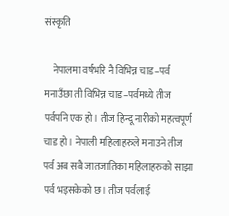संस्कृति

    नेपालमा वर्षभरि नै विभिन्न चाड–पर्व मनाउँछा ती विभिन्न चाड–पर्वमध्ये तीज पर्वपनि एक हो। तीज हिन्दू नारीको महत्वपूर्ण चाड हो। नेपाली महिलाहरुले मनाउने तीज पर्व अब सबै जातजातिका महिलाहरुको साझा पर्व भइसकेको छ। तीज पर्वलाई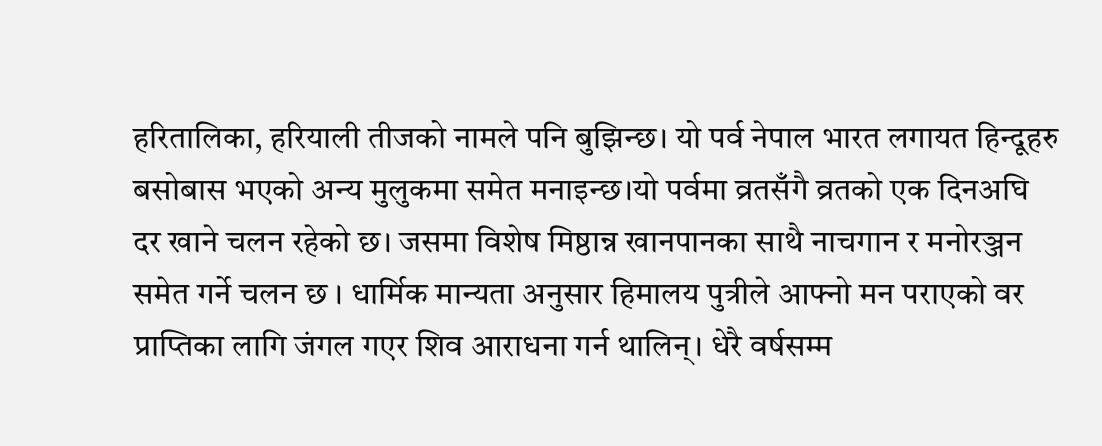हरितालिका, हरियाली तीजको नामले पनि बुझिन्छ। यो पर्व नेपाल भारत लगायत हिन्दूहरु बसोबास भएको अन्य मुलुकमा समेत मनाइन्छ।यो पर्वमा व्रतसँगै व्रतको एक दिनअघि दर खाने चलन रहेको छ। जसमा विशेष मिष्ठान्न खानपानका साथै नाचगान र मनोरञ्जन समेत गर्ने चलन छ । धार्मिक मान्यता अनुसार हिमालय पुत्रीले आफ्नो मन पराएको वर प्राप्तिका लागि जंगल गएर शिव आराधना गर्न थालिन्। धेरै वर्षसम्म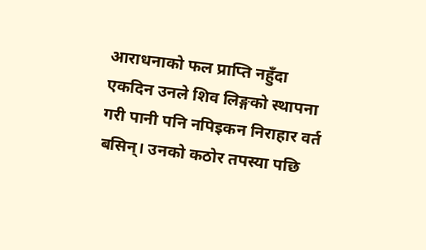आराधनाको फल प्राप्ति नहुँदा एकदिन उनले शिव लिङ्गको स्थापना गरी पानी पनि नपिइकन निराहार वर्त बसिन्। उनको कठोर तपस्या पछि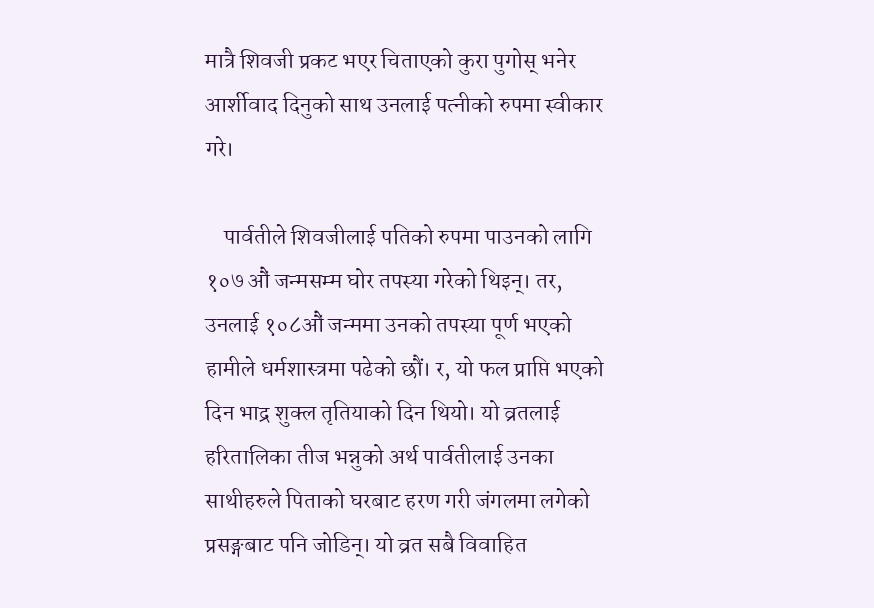मात्रै शिवजी प्रकट भएर चिताएको कुरा पुगोस् भनेर आर्शीवाद दिनुको साथ उनलाई पत्नीको रुपमा स्वीकार गरे।

    पार्वतीले शिवजीलाई पतिको रुपमा पाउनको लागि १०७ औं जन्मसम्म घोर तपस्या गरेको थिइन्। तर, उनलाई १०८औं जन्ममा उनको तपस्या पूर्ण भएको हामीले धर्मशास्त्रमा पढेको छौं। र, यो फल प्राप्ति भएको दिन भाद्र शुक्ल तृतियाको दिन थियो। यो व्रतलाई हरितालिका तीज भन्नुको अर्थ पार्वतीलाई उनका साथीहरुले पिताको घरबाट हरण गरी जंगलमा लगेको प्रसङ्गबाट पनि जोडिन्। यो व्रत सबै विवाहित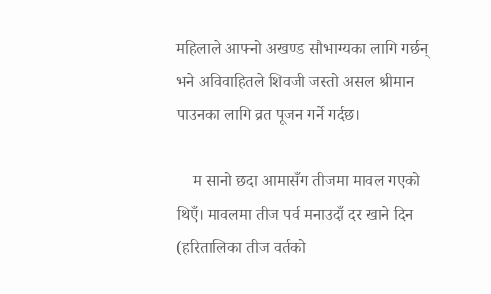महिलाले आफ्नो अखण्ड सौभाग्यका लागि गर्छन् भने अविवाहितले शिवजी जस्तो असल श्रीमान पाउनका लागि व्रत पूजन गर्ने गर्दछ।

    म सानो छदा आमासँग तीजमा मावल गएको थिएँ। मावलमा तीज पर्व मनाउदाँ दर खाने दिन (हरितालिका तीज वर्तको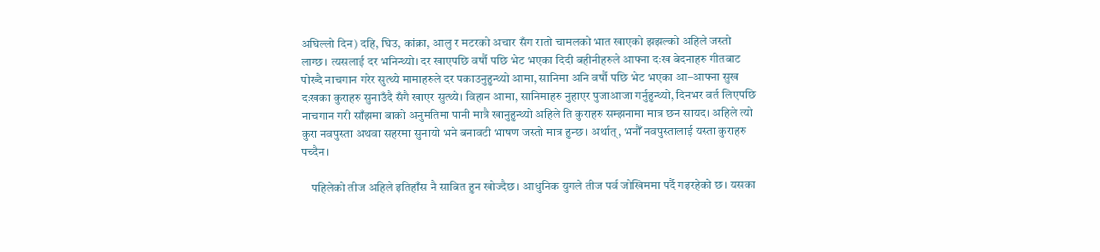अघिल्लो दिन) दहि, घिउ, कांक्रा, आलु र मटरको अचार सँग रातो चामलको भात खाएको झझल्को अहिले जस्तो लाग्छ। त्यसलाई दर भनिन्थ्यो। दर खाएपछि वर्षौ पछि भेट भएका दिदी बहीनीहरुले आफ्ना दःख बेदनाहरु गीतबाट पोख्दै नाचगान गरेर सुत्थ्ये मामाहरुले दर पकाउनुहुन्थ्यो आमा, सानिमा अनि वर्षौ पछि भेट भएका आ–आफ्ना सुख दःखका कुराहरु सुनाउँदै सँगै खाएर सुत्थ्ये। विहान आमा, सानिमाहरु नुहाएर पुजाआजा गर्नुहुन्थ्यो, दिनभर वर्त लिएपछि नाचगान गरी साँझमा बाको अनुमतिमा पानी मात्रै खानुहुन्थ्यो अहिले ति कुराहरु सम्झनामा मात्र छन सायद। अहिले त्यो कुरा नवपुस्ता अथवा सहरमा सुनायो भने बनावटी भाषण जस्तो मात्र हुन्छ। अर्थात्, भनौँ नवपुस्तालाई यस्ता कुराहरु पच्दैन।

    पहिलेको तीज अहिले इतिहाँस नै साबित हुन खोज्दैछ। आधुनिक युगले तीज पर्व जोखिममा पर्दै गइरहेको छ। यसका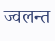ज्वलन्त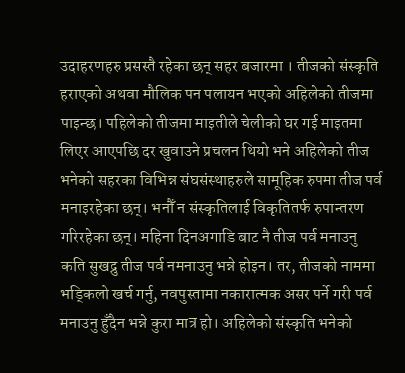उदाहरणहरु प्रसस्तै रहेका छन् सहर बजारमा । तीजको संस्कृति हराएको अथवा मौलिक पन पलायन भएको अहिलेको तीजमा पाइन्छ। पहिलेको तीजमा माइतीले चेलीको घर गई माइतमा लिएर आएपछि दर खुवाउने प्रचलन थियो भने अहिलेको तीज भनेको सहरका विभिन्न संघसंस्थाहरुले सामूहिक रुपमा तीज पर्व मनाइरहेका छन्। भनौँ न संस्कृतिलाई विकृतितर्फ रुपान्तरण गरिरहेका छन्। महिना दिनअगाडि बाट नै तीज पर्व मनाउनु कति सुखद्रु तीज पर्व नमनाउनु भन्ने होइन। तर, तीजको नाममा भड्किलो खर्च गर्नु, नवपुस्तामा नकारात्मक असर पर्ने गरी पर्व मनाउनु हुँदैन भन्ने कुरा मात्र हो। अहिलेको संस्कृति भनेको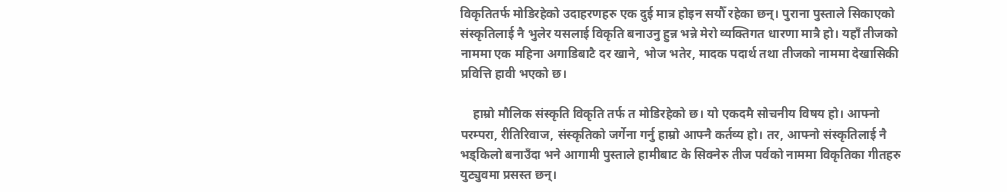विकृतितर्फ मोडिरहेको उदाहरणहरु एक दुई मात्र होइन सयौँ रहेका छन्। पुराना पुस्ताले सिकाएको संस्कृतिलाई नै भुलेर यसलाई विकृति बनाउनु हुन्न भन्ने मेरो व्यक्तिगत धारणा मात्रै हो। यहाँ तीजको नाममा एक महिना अगाडिबाटै दर खाने, भोज भतेर, मादक पदार्थ तथा तीजको नाममा देखासिकी प्रवित्ति हावी भएको छ।

    हाम्रो मौलिक संस्कृति विकृति तर्फ त मोडिरहेको छ। यो एकदमै सोचनीय विषय हो। आफ्नो परम्परा, रीतिरिवाज, संस्कृतिको जर्गेना गर्नु हाम्रो आफ्नै कर्तव्य हो। तर, आफ्नो संस्कृतिलाई नै भड्किलो बनाउँदा भने आगामी पुस्ताले हामीबाट के सिक्नेरु तीज पर्वको नाममा विकृतिका गीतहरु युट्युवमा प्रसस्त छन्।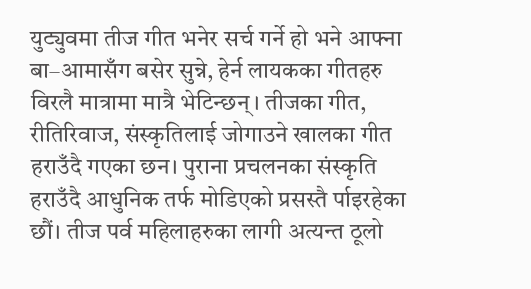युट्युवमा तीज गीत भनेर सर्च गर्ने हो भने आफ्ना बा–आमासँग बसेर सुन्ने, हेर्न लायकका गीतहरु विरलै मात्रामा मात्रै भेटिन्छन्। तीजका गीत, रीतिरिवाज, संस्कृतिलाई जोगाउने खालका गीत हराउँदै गएका छन। पुराना प्रचलनका संस्कृति हराउँदै आधुनिक तर्फ मोडिएको प्रसस्तै र्पाइरहेका छौं। तीज पर्व महिलाहरुका लागी अत्यन्त ठूलो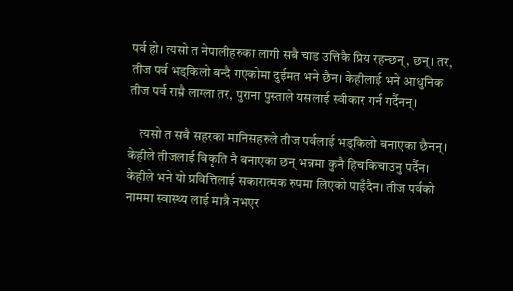पर्व हो। त्यसो त नेपालीहरुका लागी सबै चाड उत्तिकै प्रिय रहन्छन्, छन्। तर, तीज पर्व भड्किलो बन्दै गएकोमा दुईमत भने छैन। केहीलाई भने आधुनिक तीज पर्व राम्रै लाग्ला तर, पुराना पुस्ताले यसलाई स्वीकार गर्न गर्दैनन्।

    त्यसो त सबै सहरका मानिसहरुले तीज पर्वलाई भड्किलो बनाएका छैनन्। केहीले तीजलाई विकृति नै बनाएका छन् भन्नमा कुनै हिचकिचाउनु पर्दैन। केहीले भने यो प्रवित्तिलाई सकारात्मक रुपमा लिएको पाइँदैन। तीज पर्वको नाममा स्वास्थ्य लाई मात्रै नभएर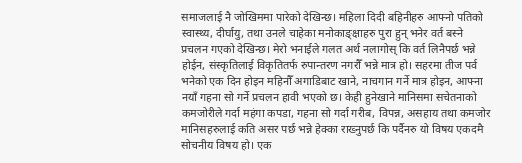समाजलाई नै जोखिममा पारेको देखिन्छ। महिला दिदी बहिनीहरु आफ्नो पतिको स्वास्थ्य, दीर्घायु, तथा उनले चाहेका मनोकाङ्क्षाहरु पुरा हुन् भनेर वर्त बस्ने प्रचलन गएको देखिन्छ। मेरो भनाईले गलत अर्थ नलागोस् कि वर्त लिनैपर्छ भन्ने होईन, संस्कृतिलाई विकृतितर्फ रुपान्तरण नगरौँ भन्ने मात्र हो। सहरमा तीज पर्व भनेको एक दिन होइन महिनौँ अगाडिबाट खाने, नाचगान गर्ने मात्र होइन, आफ्ना नयाँ गहना सो गर्ने प्रचलन हावी भएको छ। केही हुनेखाने मानिसमा सचेतनाको कमजोरीले गर्दा महंगा कपडा, गहना सो गर्दा गरीब, विपन्न, असहाय तथा कमजोर मानिसहरुलाई कति असर पर्छ भन्ने हेक्का राख्नुपर्छ कि पर्दैनरु यो विषय एकदमै सोचनीय विषय हो। एक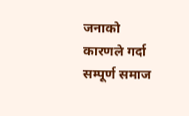जनाको कारणले गर्दा सम्पूर्ण समाज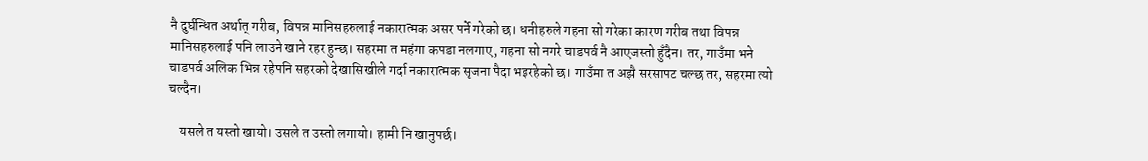नै दुर्घन्धित अर्थात् गरीब, विपन्न मानिसहरुलाई नकारात्मक असर पर्ने गरेको छ। धनीहरुले गहना सो गरेका कारण गरीब तथा विपन्न मानिसहरुलाई पनि लाउने खाने रहर हुन्छ। सहरमा त महंगा कपडा नलगाए, गहना सो नगरे चाडपर्व नै आएजस्तो हुँदैन। तर, गाउँमा भने चाडपर्व अलिक भिन्न रहेपनि सहरको देखासिखीले गर्दा नकारात्मक सृजना पैदा भइरहेको छ। गाउँमा त अझै सरसापट चल्छ तर, सहरमा त्यो चल्दैन।

    यसले त यस्तो खायो। उसले त उस्तो लगायो। हामी नि खानुपर्छ।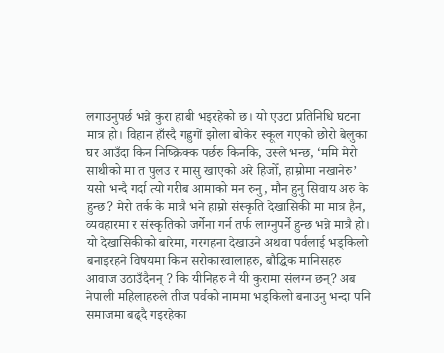लगाउनुपर्छ भन्ने कुरा हाबी भइरहेको छ। यो एउटा प्रतिनिधि घटना मात्र हो। विहान हाँस्दै गह्रुगों झोला बोकेर स्कूल गएको छोरो बेलुका घर आउँदा किन निष्क्रिक्क पर्छरु किनकि, उस्ले भन्छ, ‘ममि मेरो साथीको मा त पुलउ र मासु खाएको अरे हिजोँ, हाम्रोमा नखानेरु’ यसो भन्दै गर्दा त्यो गरीब आमाको मन रुनु, मौन हुनु सिवाय अरु के हुन्छ? मेरो तर्क के मात्रै भने हाम्रो संस्कृति देखासिकी मा मात्र हैन, व्यवहारमा र संस्कृतिको जर्गेना गर्न तर्फ लाग्नुपर्ने हुन्छ भन्ने मात्रै हो। यो देखासिकीको बारेमा, गरगहना देखाउने अथवा पर्वलाई भड्किलो बनाइरहने विषयमा किन सरोकारवालाहरु, बौद्धिक मानिसहरु आवाज उठाउँदैनन् ? कि यीनिहरु नै यी कुरामा संलग्न छन्? अब नेपाली महिलाहरुले तीज पर्वको नाममा भड्किलो बनाउनु भन्दा पनि समाजमा बढ्दै गइरहेका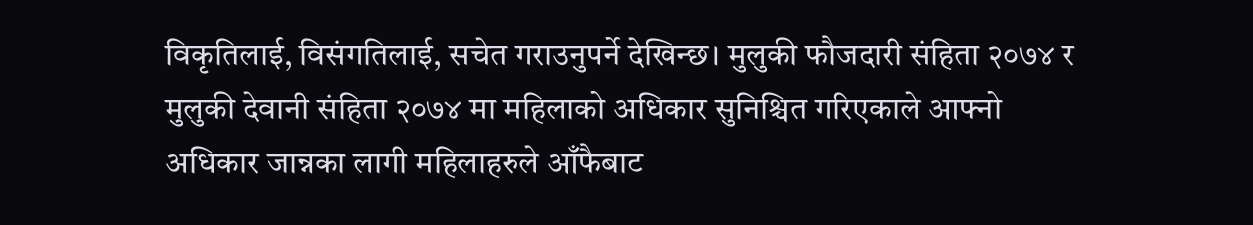विकृतिलाई, विसंगतिलाई, सचेत गराउनुपर्ने देखिन्छ। मुलुकी फौजदारी संहिता २०७४ र मुलुकी देवानी संहिता २०७४ मा महिलाको अधिकार सुनिश्चित गरिएकाले आफ्नो अधिकार जान्नका लागी महिलाहरुले आँफैबाट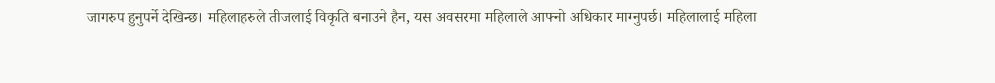जागरुप हुनुपर्ने देखिन्छ। महिलाहरुले तीजलाई विकृति बनाउने हैन, यस अवसरमा महिलाले आफ्नो अधिकार माग्नुपर्छ। महिलालाई महिला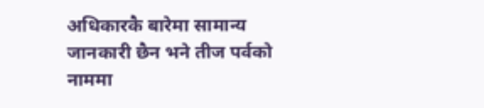अधिकारकै बारेमा सामान्य जानकारी छैन भने तीज पर्वको नाममा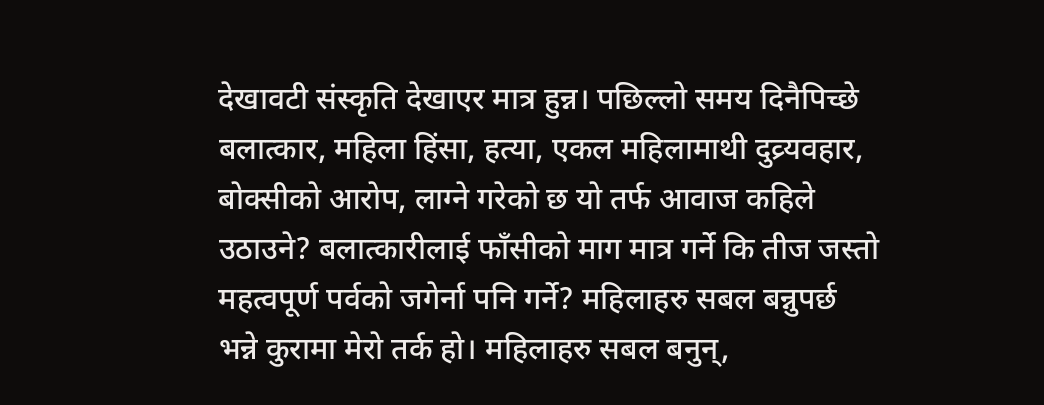देखावटी संस्कृति देखाएर मात्र हुन्न। पछिल्लो समय दिनैपिच्छे बलात्कार, महिला हिंसा, हत्या, एकल महिलामाथी दुव्र्यवहार, बोक्सीको आरोप, लाग्ने गरेको छ यो तर्फ आवाज कहिले उठाउने? बलात्कारीलाई फाँसीको माग मात्र गर्ने कि तीज जस्तो महत्वपूर्ण पर्वको जगेर्ना पनि गर्ने? महिलाहरु सबल बन्नुपर्छ भन्ने कुरामा मेरो तर्क हो। महिलाहरु सबल बनुन्,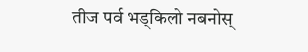तीज पर्व भड्किलो नबनोस्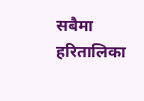सबैमा हरितालिका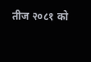तीज २०८१ को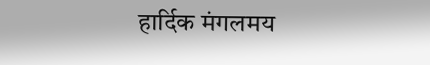हार्दिक मंगलमय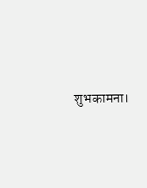शुभकामना।